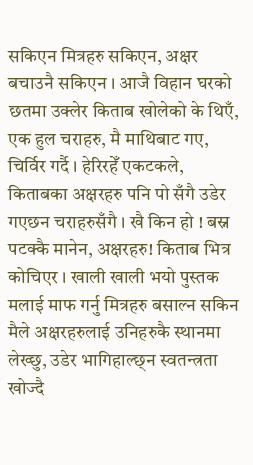सकिएन मित्रहरु सकिएन, अक्षर बचाउनै सकिएन । आजै विहान घरको छतमा उक्लेर किताब खोलेको के थिएँ, एक हुल चराहरु, मै माथिबाट गए, चिर्विर गर्दै । हेरिरहेँ एकटकले, किताबका अक्षरहरु पनि पो सँगै उडेर गएछन चराहरुसँगै । खै किन हो ! बस्न पटक्कै मानेन, अक्षरहरु! किताब भित्र कोचिएर । खाली खाली भयो पुस्तक मलाई माफ गर्नु मित्रहरु बसाल्न सकिन मैले अक्षरहरुलाई उनिहरुकै स्थानमा लेख्छु, उडेर भागिहाल्छ्न स्वतन्त्रता खोज्दै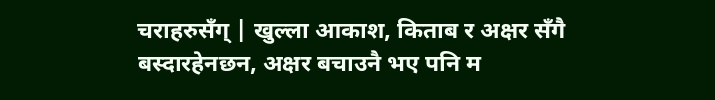चराहरुसँग् | खुल्ला आकाश, किताब र अक्षर सँगै बस्दारहेनछन, अक्षर बचाउनै भए पनि म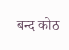बन्द कोठ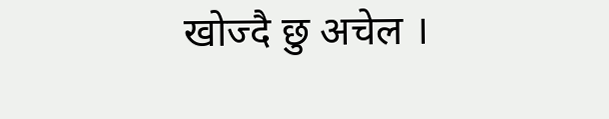खोज्दै छु अचेल ।